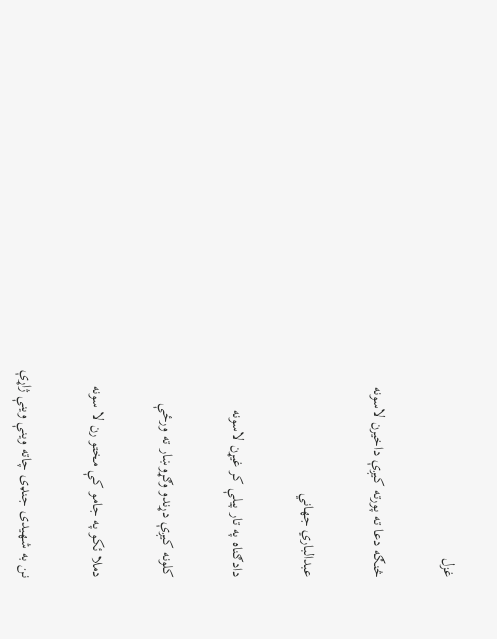غزل

څنګه دعا ته پورته کیږې داخیرن لاسونه

عبدالباري جهاني

دادګناه په تار پیلې کر غیړن لاسونه

کلونه کیږې دړندو وګړوښار ته ورځې

دملا ئکو په جامو کې مختو رن لا سونه

نن به شهیدی جنډی چاته وینې وینې ژاړې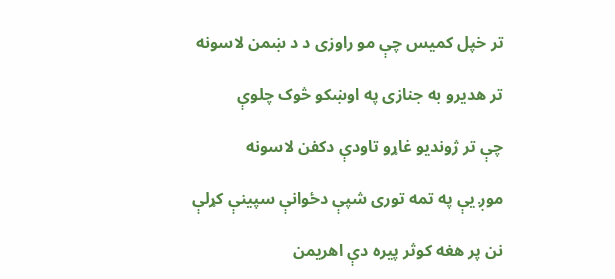تر خپل کمیس چې مو راوزی د د ښمن لاسونه

تر هدیرو به جنازی په اوښکو څوک چلوې

چې تر ژوندیو غاړو تاودې دکفن لاسونه

موږ یې په تمه توری شپې دځوانې سپینې کړلې

نن پر هغه کوثر پیره دې اهریمن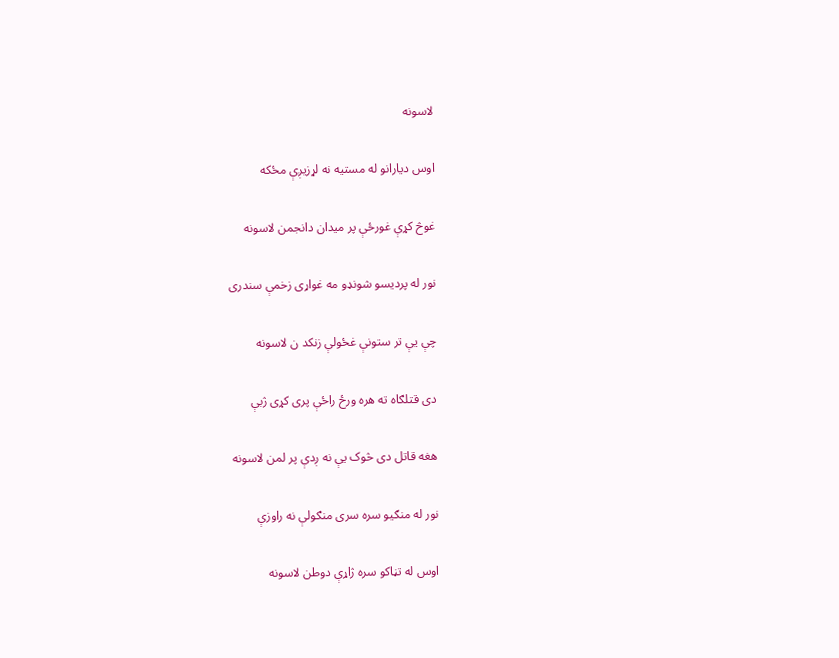لاسونه

اوس دیارانو له مستیه نه لړزیږې مځکه

غوڅ کړې غورځې پر میدان دانجمن لاسونه

نور له پردیسو شونډو مه غواړی زخمې سندری

چې یې تر ستونې غځولې زنکد ن لاسونه

دی قتلګاه ته هره ورځ راځې پری کړی ژبې

هغه قاتل دی څوک یې نه ږدې پر لمن لاسونه

نور له منګیو سره سری منګولې نه راوزې

اوس له تڼاکو سره ژاړې دوطن لاسونه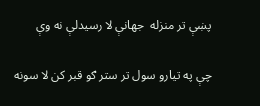پښې تر منزله  جهانې لا رسیدلې نه وې

چې په تیارو سول تر ستر ګو قبر کن لا سونه